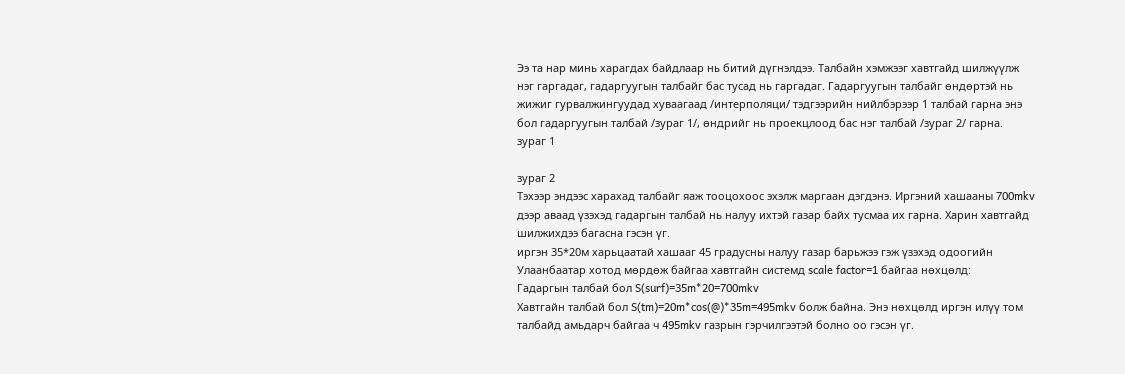Ээ та нар минь харагдах байдлаар нь битий дүгнэлдээ. Талбайн хэмжээг хавтгайд шилжүүлж нэг гаргадаг, гадаргуугын талбайг бас тусад нь гаргадаг. Гадаргуугын талбайг өндөртэй нь жижиг гурвалжингуудад хуваагаад /интерполяци/ тэдгээрийн нийлбэрээр 1 талбай гарна энэ бол гадаргуугын талбай /зураг 1/, өндрийг нь проекцлоод бас нэг талбай /зураг 2/ гарна.
зураг 1

зураг 2
Тэхээр эндээс харахад талбайг яаж тооцохоос эхэлж маргаан дэгдэнэ. Иргэний хашааны 700mkv дээр аваад үзэхэд гадаргын талбай нь налуу ихтэй газар байх тусмаа их гарна. Харин хавтгайд шилжихдээ багасна гэсэн үг.
иргэн 35*20м харьцаатай хашааг 45 градусны налуу газар барьжээ гэж үзэхэд одоогийн Улаанбаатар хотод мөрдөж байгаа хавтгайн системд scale factor=1 байгаа нөхцөлд:
Гадаргын талбай бол S(surf)=35m*20=700mkv
Хавтгайн талбай бол S(tm)=20m*cos(@)*35m=495mkv болж байна. Энэ нөхцөлд иргэн илүү том талбайд амьдарч байгаа ч 495mkv газрын гэрчилгээтэй болно оо гэсэн үг.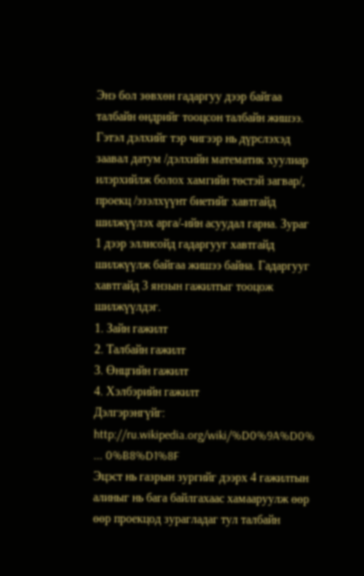Энэ бол зөвхөн гадаргуу дээр байгаа талбайн өндрийг тооцсон талбайн жишээ. Гэтэл дэлхийг тэр чигээр нь дүрслэхэд заавал датум /дэлхийн математик хуулиар илэрхийлж болох хамгийн төстэй загвар/, проекц /эзэлхүүнт биетийг хавтгайд шилжүүлэх арга/-ийн асуудал гарна. Зураг 1 дээр эллисойд гадаргууг хавтгайд шилжүүлж байгаа жишээ байна. Гадаргууг хавтгайд 3 янзын гажилтыг тооцож шилжүүлдэг.
1. Зайн гажилт
2. Талбайн гажилт
3. Өнцгийн гажилт
4. Хэлбэрийн гажилт
Дэлгэрэнгүйг:
http://ru.wikipedia.org/wiki/%D0%9A%D0% ... 0%B8%D1%8F
Эцэст нь газрын зургийг дээрх 4 гажилтын алиныг нь бага байлгахаас хамааруулж өөр өөр проекцод зурагладаг тул талбайн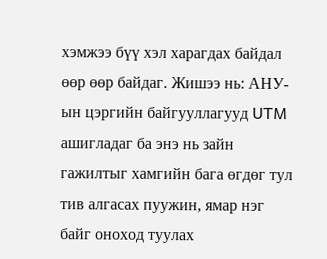хэмжээ бүү хэл харагдах байдал өөр өөр байдаг. Жишээ нь: АНУ-ын цэргийн байгууллагууд UTM ашигладаг ба энэ нь зайн гажилтыг хамгийн бага өгдөг тул тив алгасах пуужин, ямар нэг байг оноход туулах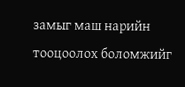замыг маш нарийн тооцоолох боломжийг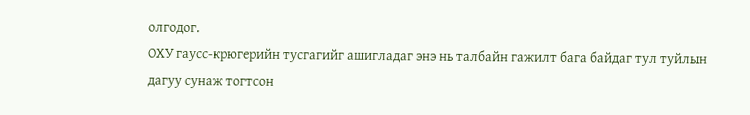олгодог.
ОХУ гаусс-крюгерийн тусгагийг ашигладаг энэ нь талбайн гажилт бага байдаг тул туйлын дагуу сунаж тогтсон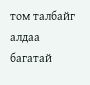том талбайг алдаа багатай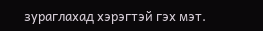зураглахад хэрэгтэй гэх мэт.